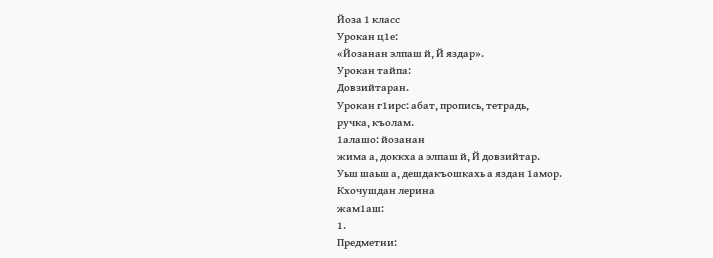Йоза 1 класс
Урокан ц1е:
«Йозанан элпаш й, Й яздар».
Урокан тайпа:
Довзийтаран.
Урокан г1ирс: абат, пропись, тетрадь,
ручка, къолам.
1алашо: йозанан
жима а, доккха а элпаш й, Й довзийтар.
Уьш шаьш а, дешдакъошкахь а яздан 1амор.
Кхочушдан лерина
жам1аш:
1.
Предметни: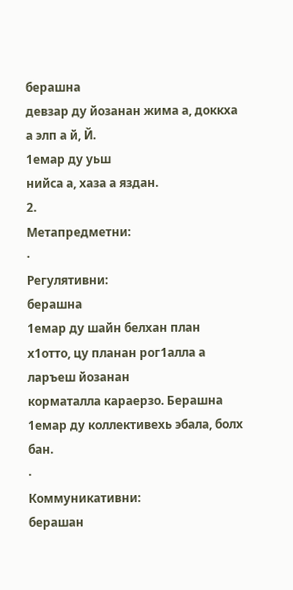берашна
девзар ду йозанан жима а, доккха а элп а й, Й.
1емар ду уьш
нийса а, хаза а яздан.
2.
Метапредметни:
·
Регулятивни:
берашна
1емар ду шайн белхан план х1отто, цу планан рог1алла а ларъеш йозанан
корматалла караерзо. Берашна 1емар ду коллективехь эбала, болх бан.
·
Коммуникативни:
берашан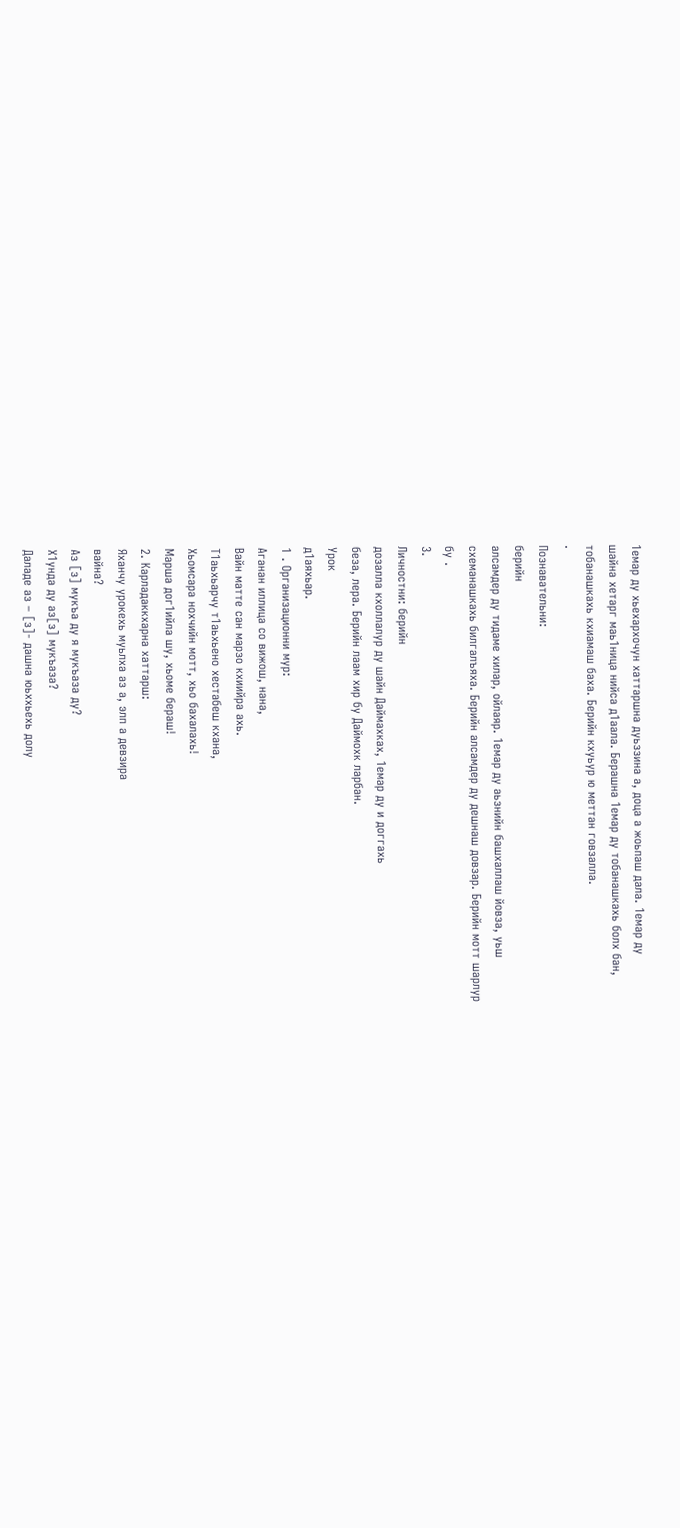1емар ду хьехархочун хаттаршна дуьззина а, доца а жоьпаш дала. 1емар ду
шайна хетарг маь1ница нийса д1аала. Берашна 1емар ду тобанашкахь болх бан,
тобанашкахь кхиамаш баха. Берийн кхуьур ю меттан говзалла.
·
Познавательни:
берийн
алсамдер ду тидаме хилар, ойлаяр. 1емар ду аьзнийн башхаллаш йовза, уьш
схеманашкахь билгалъяха. Берийн алсамдер ду дешнаш довзар. Берийн мотт шарлур
бу .
3.
Личностни: берийн
дозалла кхоллалур ду шайн Даймахках, 1емар ду и доггахь
беза, лера. Берийн лаам хир бу Даймохк ларбан.
Урок
д1аяхьар.
1 . Организационни мур:
Аганан иллица со вижош, нана,
Вайн матте сан марзо кхиийра ахь.
Т1аьхьарчу т1аьхьено хестабеш кхана,
Хьомсара нохчийн мотт, хьо бахалахь!
Марша дог1ийла шу, хьоме бераш!
2. Карладаккхарна хаттарш:
Яханчу урокехь муьлха аз а, элп а девзира
вайна?
Аз [з] мукъа ду я мукъаза ду?
Х1унда ду аз[з] мукъаза?
Даладе аз – [з]- дашна юьххьехь долу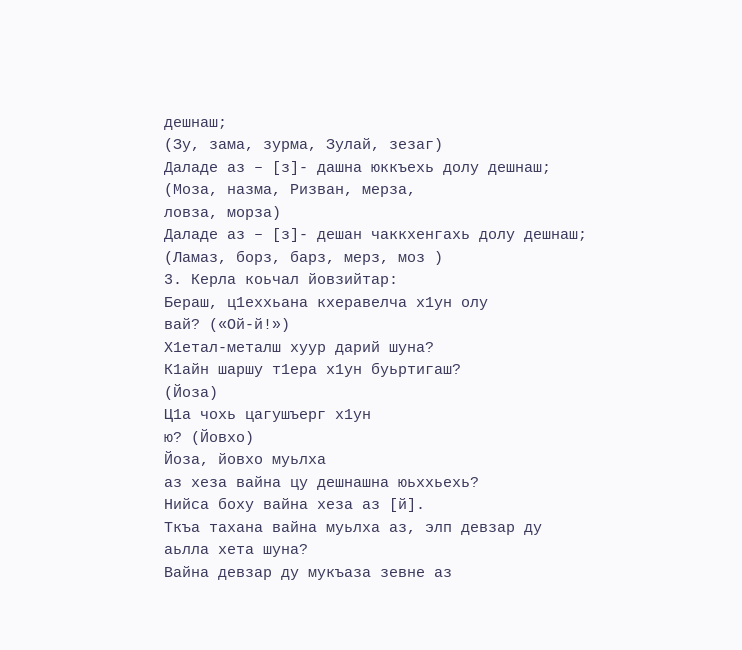дешнаш;
(Зу, зама, зурма, Зулай, зезаг)
Даладе аз – [з]- дашна юккъехь долу дешнаш;
(Моза, назма, Ризван, мерза,
ловза, морза)
Даладе аз – [з]- дешан чаккхенгахь долу дешнаш;
(Ламаз, борз, барз, мерз, моз )
3. Керла коьчал йовзийтар:
Бераш, ц1еххьана кхеравелча х1ун олу
вай? («Ой-й!»)
Х1етал-металш хуур дарий шуна?
К1айн шаршу т1ера х1ун буьртигаш?
(Йоза)
Ц1а чохь цагушъерг х1ун
ю? (Йовхо)
Йоза, йовхо муьлха
аз хеза вайна цу дешнашна юьххьехь?
Нийса боху вайна хеза аз [й].
Ткъа тахана вайна муьлха аз, элп девзар ду
аьлла хета шуна?
Вайна девзар ду мукъаза зевне аз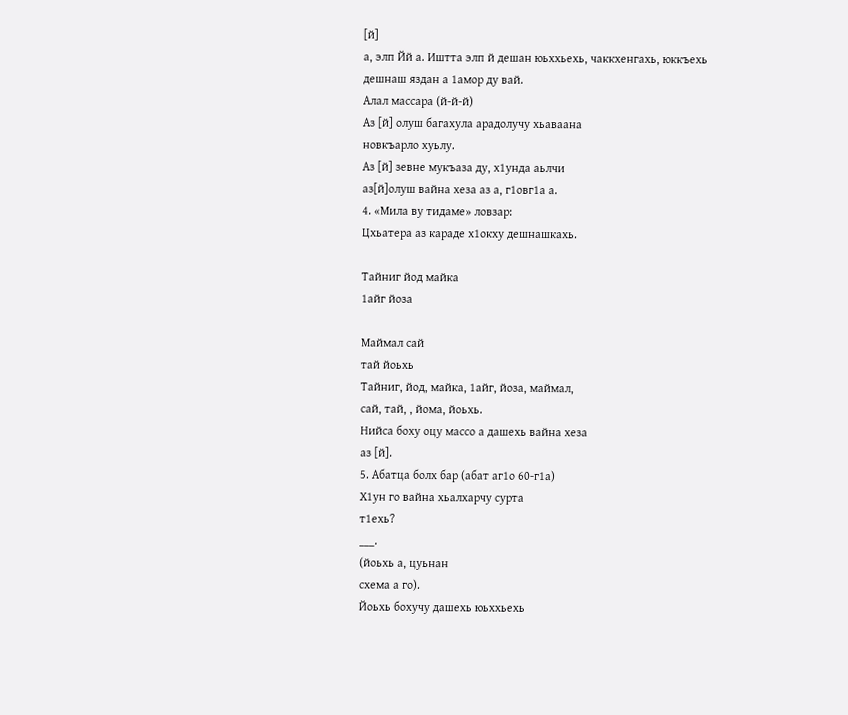[й]
а, элп Йй а. Иштта элп й дешан юьххьехь, чаккхенгахь, юккъехь
дешнаш яздан а 1амор ду вай.
Алал массара (й-й-й)
Аз [й] олуш багахула арадолучу хьаваана
новкъарло хуьлу.
Аз [й] зевне мукъаза ду, х1унда аьлчи
аз[й]олуш вайна хеза аз а, г1овг1а а.
4. «Мила ву тидаме» ловзар:
Цхьатера аз караде х1окху дешнашкахь.

Тайниг йод майка
1айг йоза

Маймал сай
тай йоьхь
Тайниг, йод, майка, 1айг, йоза, маймал,
сай, тай, , йома, йоьхь.
Нийса боху оцу массо а дашехь вайна хеза
аз [й].
5. Абатца болх бар (абат аг1о 60-г1а)
Х1ун го вайна хьалхарчу сурта
т1ехь?
___.
(йоьхь а, цуьнан
схема а го).
Йоьхь бохучу дашехь юьххьехь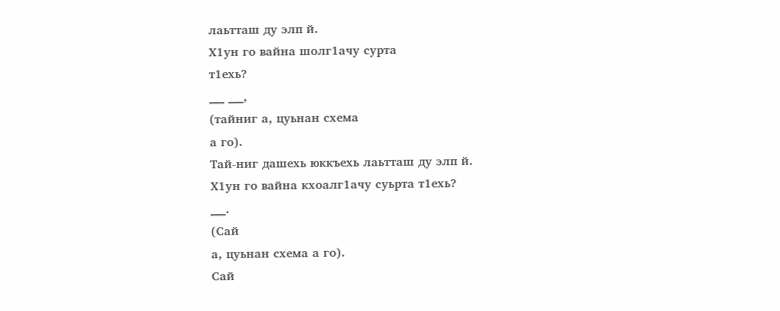лаьтташ ду элп й.
Х1ун го вайна шолг1ачу сурта
т1ехь?
___ ___,
(тайниг а, цуьнан схема
а го).
Тай-ниг дашехь юккъехь лаьтташ ду элп й.
Х1ун го вайна кхоалг1ачу суьрта т1ехь?
___.
(Сай
а, цуьнан схема а го).
Сай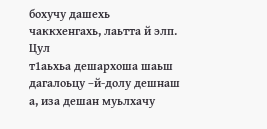бохучу дашехь чаккхенгахь, лаьтта й элп.
Цул
т1аьхьа дешархоша шаьш дагалоьцу –й-долу дешнаш а, иза дешан муьлхачу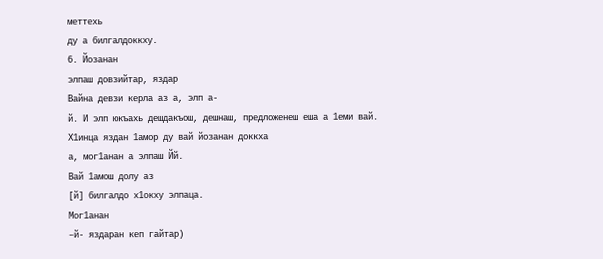меттехь
ду а билгалдоккху.
6. Йозанан
элпаш довзийтар, яздар
Вайна девзи керла аз а, элп а-
й. И элп юкъахь дешдакъош, дешнаш, предложенеш еша а 1еми вай.
Х1инца яздан 1амор ду вай йозанан доккха
а, мог1анан а элпаш Йй.
Вай 1амош долу аз
[й] билгалдо х1окху элпаца.
Мог1анан
–й- яздаран кеп гайтар)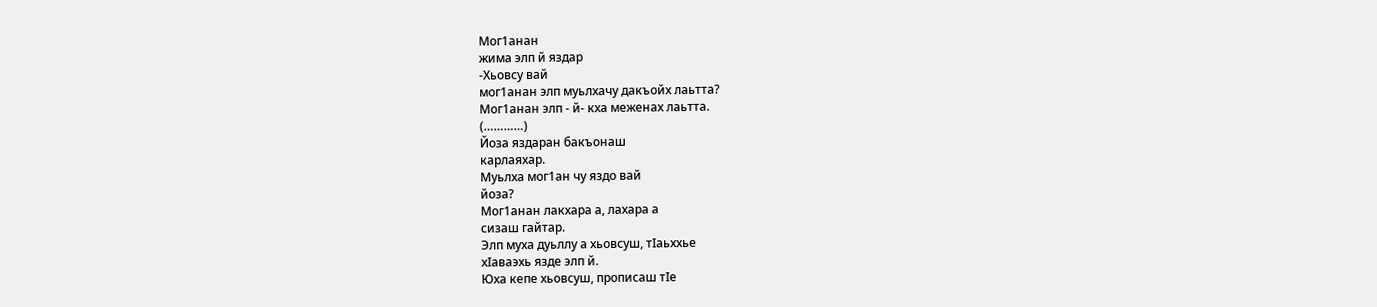Мог1анан
жима элп й яздар
-Хьовсу вай
мог1анан элп муьлхачу дакъойх лаьтта?
Мог1анан элп - й- кха меженах лаьтта.
(…………)
Йоза яздаран бакъонаш
карлаяхар.
Муьлха мог1ан чу яздо вай
йоза?
Мог1анан лакхара а, лахара а
сизаш гайтар.
Элп муха дуьллу а хьовсуш, тIаьххье
хIаваэхь язде элп й.
Юха кепе хьовсуш, прописаш тIе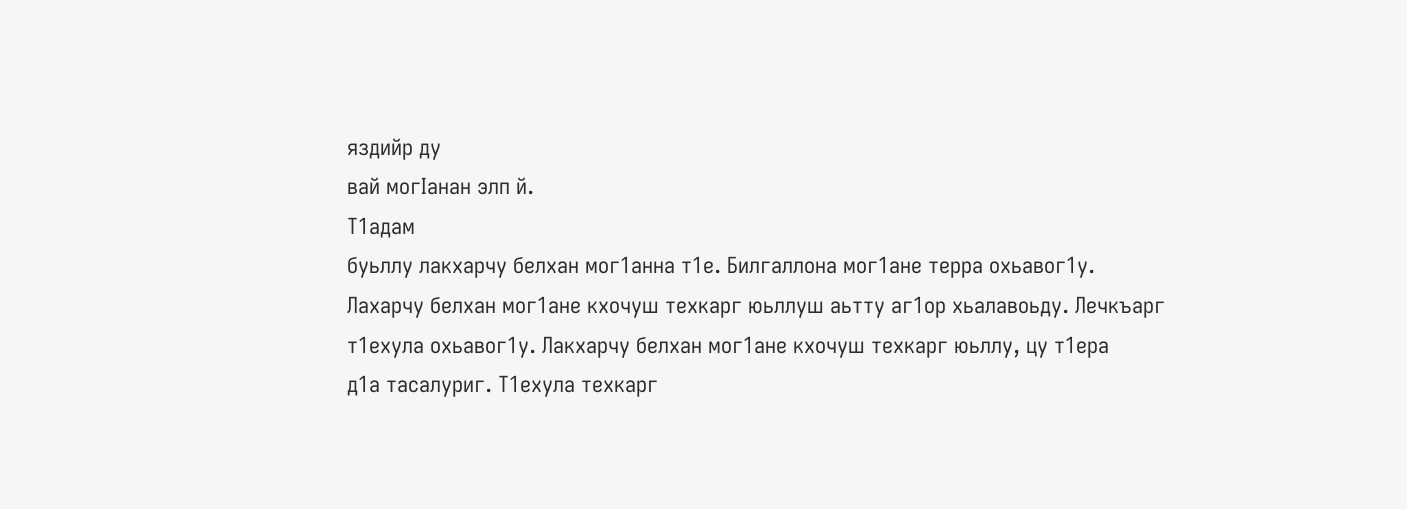яздийр ду
вай могIанан элп й.
Т1адам
буьллу лакхарчу белхан мог1анна т1е. Билгаллона мог1ане терра охьавог1у.
Лахарчу белхан мог1ане кхочуш техкарг юьллуш аьтту аг1ор хьалавоьду. Лечкъарг
т1ехула охьавог1у. Лакхарчу белхан мог1ане кхочуш техкарг юьллу, цу т1ера
д1а тасалуриг. Т1ехула техкарг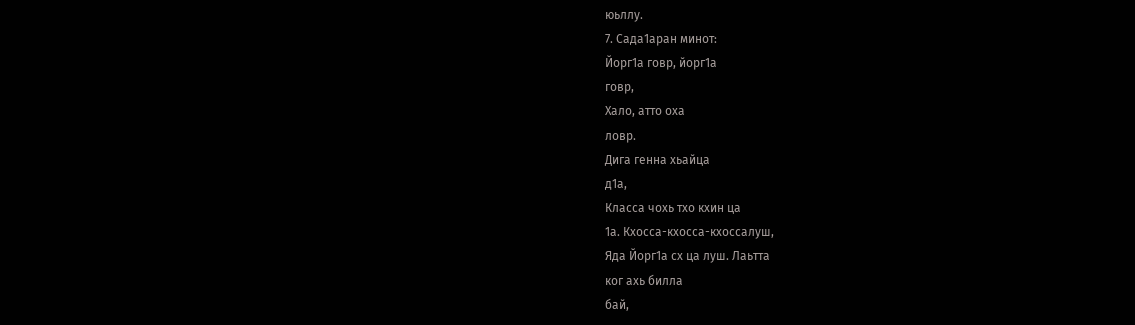юьллу.
7. Сада1аран минот:
Йорг1а говр, йорг1а
говр,
Хало, атто оха
ловр.
Дига генна хьайца
д1а,
Класса чохь тхо кхин ца
1а. Кхосса-кхосса-кхоссалуш,
Яда Йорг1а сх ца луш. Лаьтта
ког ахь билла
бай,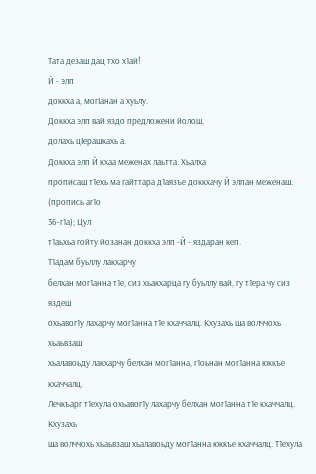Тата дезаш дац тхо х1ай!
Й - элп
доккха а, могIанан а хуьлу.
Доккха элп вай яздо предложени йолош,
долахь цIерашкахь а.
Доккха элп Й кхаа меженах лаьтта. Хьалха
прописаш т1ехь ма гайттара д1аязъе доккхачу Й элпан меженаш. (пропись аг1о
36-г1а); Цул
т1аьхьа гойту йозанан доккха элп -Й - яздаран кеп.
Т1адам буьллу лакхарчу
белхан мог1анна т1е, сиз хьакхарца гу буьллу вай, гу т1ера чу сиз яздеш
охьавог1у лахарчу мог1анна т1е кхаччалц. Кхузахь ша волччохь хьаьвзаш
хьалавоьду лакхарчу белхан мог1анна, г1оьнан мог1анна юккъе кхаччалц.
Лечкъарг т1ехула охьавог1у лахарчу белхан мог1анна т1е кхаччалц. Кхузахь
ша волччохь хьаьвзаш хьалавоьду мог1анна юккъе кхаччалц. Т1ехула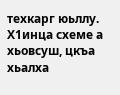техкарг юьллу.
Х1инца схеме а хьовсуш, цкъа
хьалха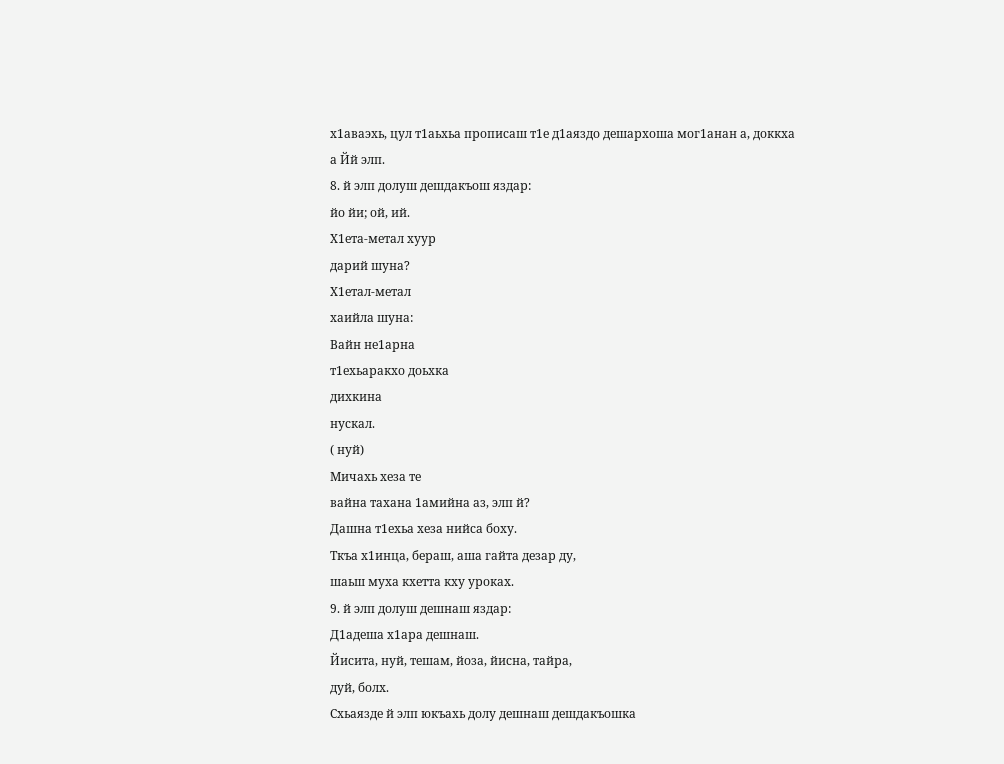х1аваэхь, цул т1аьхьа прописаш т1е д1аяздо дешархоша мог1анан а, доккха
а Йй элп.
8. й элп долуш дешдакъош яздар:
йо йи; ой, ий.
Х1ета-метал хуур
дарий шуна?
Х1етал-метал
хаийла шуна:
Вайн не1арна
т1ехьаракхо доьхка
дихкина
нускал.
( нуй)
Мичахь хеза те
вайна тахана 1амийна аз, элп й?
Дашна т1ехьа хеза нийса боху.
Ткъа х1инца, бераш, аша гайта дезар ду,
шаьш муха кхетта кху уроках.
9. й элп долуш дешнаш яздар:
Д1адеша х1ара дешнаш.
Йисита, нуй, тешам, йоза, йисна, тайра,
дуй, болх.
Схьаязде й элп юкъахь долу дешнаш дешдакъошка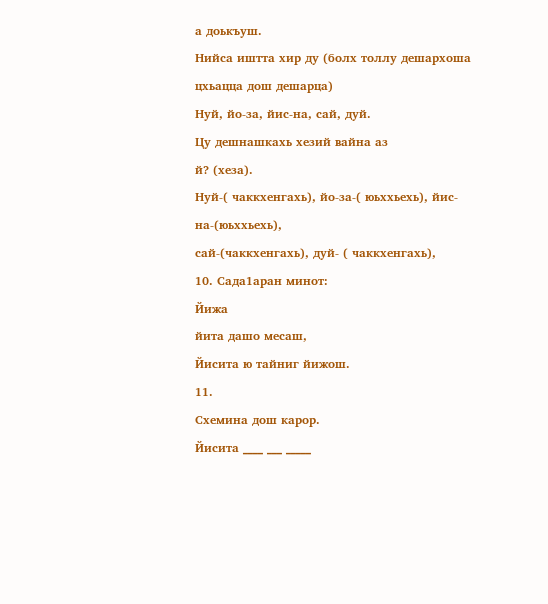а доькъуш.
Нийса иштта хир ду (болх толлу дешархоша
цхьацца дош дешарца)
Нуй, йо-за, йис-на, сай, дуй.
Цу дешнашкахь хезий вайна аз
й? (хеза).
Нуй-( чаккхенгахь), йо-за-( юьххьехь), йис-на-(юьххьехь),
сай-(чаккхенгахь), дуй- ( чаккхенгахь),
10. Сада1аран минот:
Йижа
йита дашо месаш,
Йисита ю тайниг йижош.
11.
Схемина дош карор.
Йисита ____ ___ _____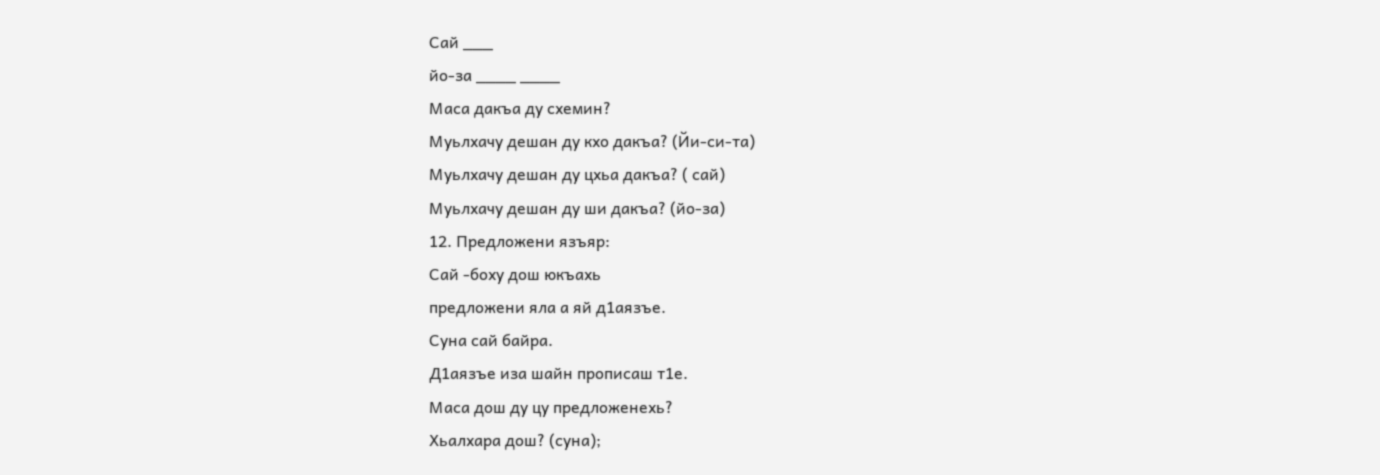Сай ___
йо-за ____ ____
Маса дакъа ду схемин?
Муьлхачу дешан ду кхо дакъа? (Йи-си-та)
Муьлхачу дешан ду цхьа дакъа? ( сай)
Муьлхачу дешан ду ши дакъа? (йо-за)
12. Предложени язъяр:
Сай -боху дош юкъахь
предложени яла а яй д1аязъе.
Суна сай байра.
Д1аязъе иза шайн прописаш т1е.
Маса дош ду цу предложенехь?
Хьалхара дош? (суна);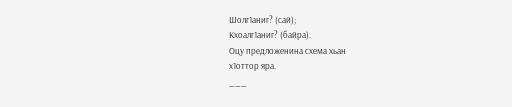Шолг1аниг? (сай);
Кхоалг1аниг? (байра).
Оцу предложенина схема хьан
х1оттор яра.
___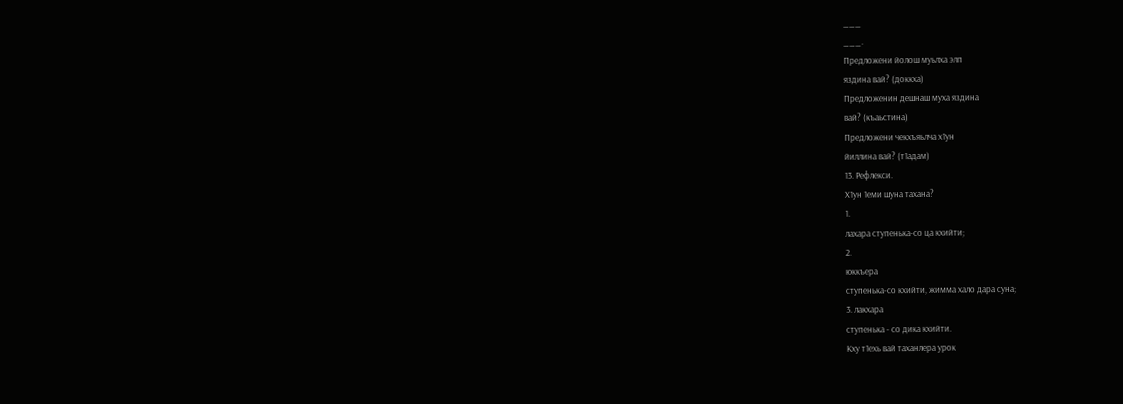___
___.
Предложени йолош муьлха элп
яздина вай? (доккха)
Предложенин дешнаш муха яздина
вай? (къаьстина)
Предложени чекхъяьлча х1ун
йиллина вай? (т1адам)
13. Рефлекси.
Х1ун 1еми шуна тахана?
1.
лахара ступенька-со ца кхийти;
2.
юккъера
ступенька-со кхийти, жимма хало дара суна;
3. лакхара
ступенька - со дика кхийти.
Кху т1ехь вай таханлера урок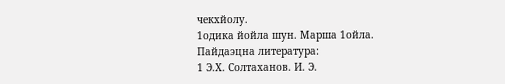чекхйолу.
1одика йойла шун. Марша 1ойла.
Пайдаэцна литература:
1 Э.Х. Солтаханов. И. Э.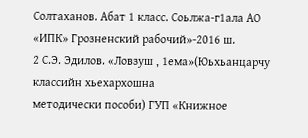Солтаханов. Абат 1 класс. Соьлжа-г1ала АО
«ИПК» Грозненский рабочий»-2016 ш.
2 С.Э. Эдилов. «Ловзуш , 1ема»(Юьхьанцарчу классийн хьехархошна
методически пособи) ГУП «Книжное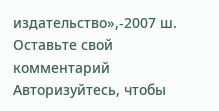издательство»,-2007 ш.
Оставьте свой комментарий
Авторизуйтесь, чтобы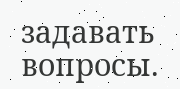задавать вопросы.